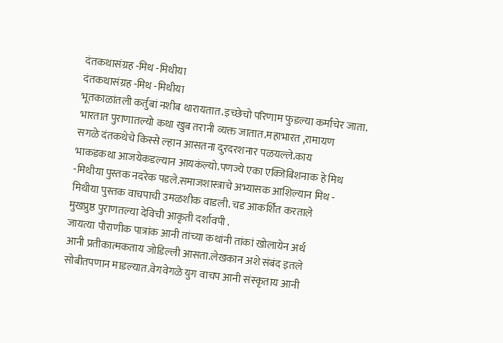दंतकथासंग्रह -मिथ -मिथीया
दंतकथासंग्रह -मिथ -मिथीया
भूतकाळांतली कर्तुबां नशीब थारायतात.इच्छेचो परिणाम फुडल्या कर्मांचेर जाता.
भारतात पुराणातल्यो कथा खुब तरानी व्यक्त जातात.महाभारत ,रामायण
सगळे दंतकथेचे किस्से ल्हान आसतना दुरदरशनार पळयल्ले.काय
भाकडकथा आजयेकडल्यान आयकंल्यो.पणज्ये एका एक्जिबिशनाक हे मिथ
-मिथीया पुस्तक नदरेक पडले.समाजशास्त्राचे अभ्यासक आशिल्यान मिथ -
मिथीया पुस्तक वाचपाची उमळशीक वाडली. चड आकर्शित करताले
मुखप्रुष्ठ पुराणतल्या देविची आकृती दर्शावपी .
जायत्या पौराणीक पात्रांक आनी तांच्या कथांनी तांकां खोलायेन अर्थ
आनी प्रतीकात्मकताय जोडिल्ली आसता.लेखकान अशे संबंद इतले
सोबीतपणान माडल्यात.वेगवेगळे युग वाचप आनी संस्कृताय आनी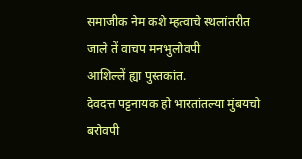समाजीक नेम कशे म्हत्वाचे स्थलांतरीत जाले तें वाचप मनभुलोवपी
आशिल्लें ह्या पुस्तकांत.
देवदत्त पट्टनायक हो भारतांतल्या मुंबयचो बरोवपी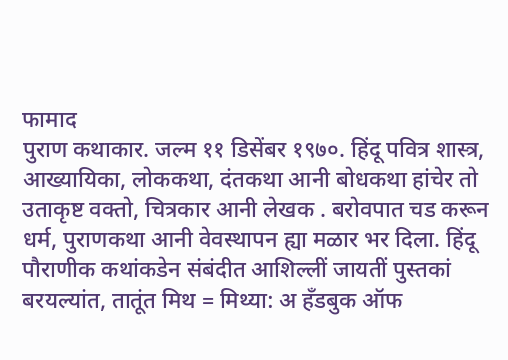फामाद
पुराण कथाकार. जल्म ११ डिसेंबर १९७०. हिंदू पवित्र शास्त्र,
आख्यायिका, लोककथा, दंतकथा आनी बोधकथा हांचेर तो
उताकृष्ट वक्तो, चित्रकार आनी लेखक . बरोवपात चड करून
धर्म, पुराणकथा आनी वेवस्थापन ह्या मळार भर दिला. हिंदू
पौराणीक कथांकडेन संबंदीत आशिल्लीं जायतीं पुस्तकां
बरयल्यांत, तातूंत मिथ = मिथ्या: अ हॅंडबुक ऑफ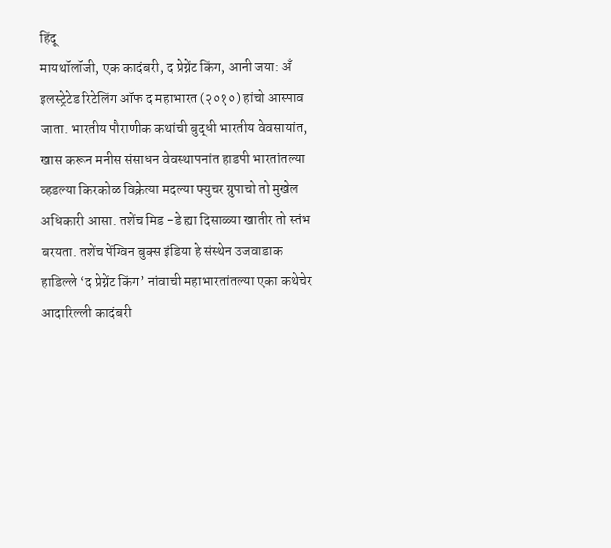हिंदू
मायथॉलॉजी, एक कादंबरी, द प्रेग्नेंट किंग, आनी जया: अँ
इलस्ट्रेटेड रिटेलिंग ऑफ द महाभारत (२०१०) हांचो आस्पाव
जाता. भारतीय पौराणीक कथांची बुद्धी भारतीय वेवसायांत,
खास करून मनीस संसाधन वेवस्थापनांत हाडपी भारतांतल्या
व्हडल्या किरकोळ विक्रेत्या मदल्या फ्युचर ग्रुपाचो तो मुखेल
अधिकारी आसा. तशेंच मिड -डे ह्या दिसाळ्या खातीर तो स्तंभ
बरयता. तशेंच पेंग्विन बुक्स इंडिया हे संस्थेन उजवाडाक
हाडिल्ले ‘द प्रेग्नेंट किंग’ नांवाची महाभारतांतल्या एका कथेचेर
आदारिल्ली कादंबरी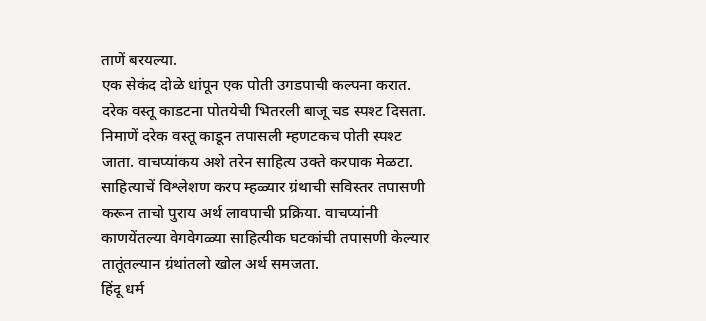ताणें बरयल्या.
एक सेकंद दोळे धांपून एक पोती उगडपाची कल्पना करात.
दरेक वस्तू काडटना पोतयेची भितरली बाजू चड स्पश्ट दिसता.
निमाणें दरेक वस्तू काडून तपासली म्हणटकच पोती स्पश्ट
जाता. वाचप्यांकय अशे तरेन साहित्य उक्ते करपाक मेळटा.
साहित्याचें विश्लेशण करप म्हळ्यार ग्रंथाची सविस्तर तपासणी
करून ताचो पुराय अर्थ लावपाची प्रक्रिया. वाचप्यांनी
काणयेंतल्या वेगवेगळ्या साहित्यीक घटकांची तपासणी केल्यार
तातूंतल्यान ग्रंथांतलो खोल अर्थ समजता.
हिंदू धर्म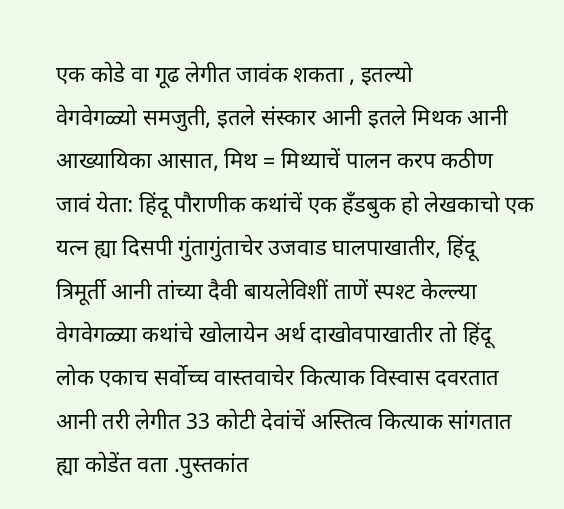एक कोडे वा गूढ लेगीत जावंक शकता , इतल्यो
वेगवेगळ्यो समजुती, इतले संस्कार आनी इतले मिथक आनी
आख्यायिका आसात, मिथ = मिथ्याचें पालन करप कठीण
जावं येता: हिंदू पौराणीक कथांचें एक हॅंडबुक हो लेखकाचो एक
यत्न ह्या दिसपी गुंतागुंताचेर उजवाड घालपाखातीर, हिंदू
त्रिमूर्ती आनी तांच्या दैवी बायलेविशीं ताणें स्पश्ट केल्ल्या
वेगवेगळ्या कथांचे खोलायेन अर्थ दाखोवपाखातीर तो हिंदू
लोक एकाच सर्वोच्च वास्तवाचेर कित्याक विस्वास दवरतात
आनी तरी लेगीत 33 कोटी देवांचें अस्तित्व कित्याक सांगतात
ह्या कोडेंत वता .पुस्तकांत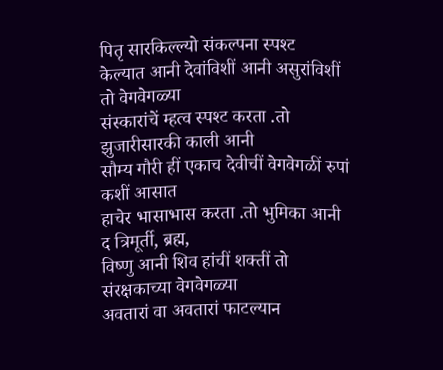पितृ सारकिल्ल्यो संकल्पना स्पश्ट
केल्यात आनी देवांविशीं आनी असुरांविशीं तो वेगवेगळ्या
संस्कारांचें म्हत्व स्पश्ट करता .तो झुजारीसारकी काली आनी
सौम्य गौरी हीं एकाच देवीचीं वेगवेगळीं रुपां कशीं आसात
हाचेर भासाभास करता .तो भुमिका आनी द त्रिमूर्ती, ब्रह्म,
विष्णु आनी शिव हांचीं शक्तीं तो संरक्षकाच्या वेगवेगळ्या
अवतारां वा अवतारां फाटल्यान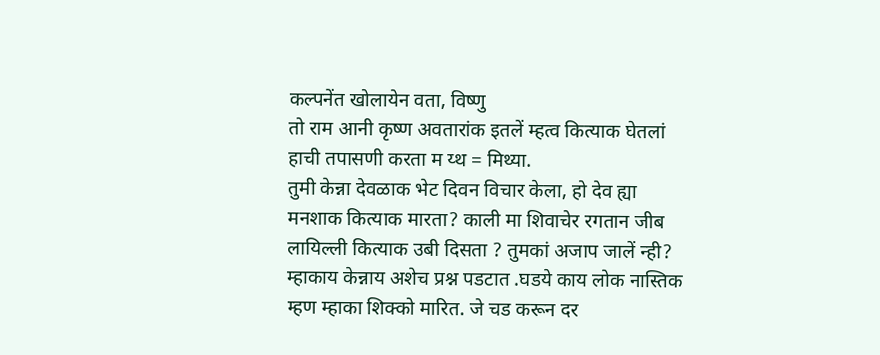कल्पनेंत खोलायेन वता, विष्णु
तो राम आनी कृष्ण अवतारांक इतलें म्हत्व कित्याक घेतलां
हाची तपासणी करता म य्थ = मिथ्या.
तुमी केन्ना देवळाक भेट दिवन विचार केला, हो देव ह्या
मनशाक कित्याक मारता? काली मा शिवाचेर रगतान जीब
लायिल्ली कित्याक उबी दिसता ? तुमकां अजाप जालें न्ही?
म्हाकाय केन्नाय अशेच प्रश्न पडटात .घडये काय लोक नास्तिक
म्हण म्हाका शिक्को मारित. जे चड करून दर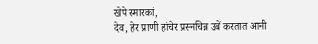खेपे स्मारकां,
देव, हेर प्राणी हांचेर प्रस्नचिन्न उबें करतात आनी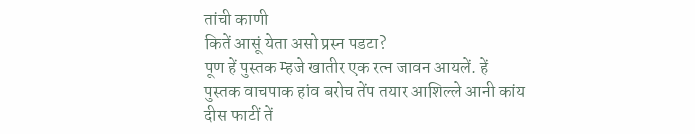तांची काणी
कितें आसूं येता असो प्रस्न पडटा?
पूण हें पुस्तक म्हजे खातीर एक रत्न जावन आयलें. हें
पुस्तक वाचपाक हांव बरोच तेंप तयार आशिल्ले आनी कांय
दीस फाटीं तें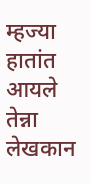म्हज्या हातांत आयले तेन्ना लेखकान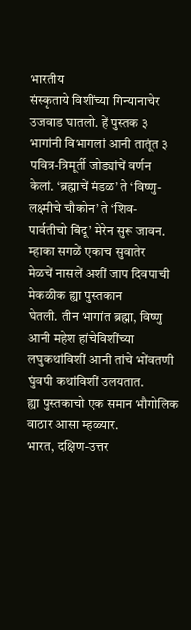भारतीय
संस्कृताये विशींच्या गिन्यानाचेर उजवाड घातलो. हें पुस्तक ३
भागांनी विभागलां आनी तातूंत ३ पवित्र-त्रिमूर्ती जोड्यांचें वर्णन
केलां. ‘ब्रह्माचें मंडळ’ ते ‘विष्णु-लक्ष्मीचे चौकोन’ ते ‘शिव-
पार्वतीचो बिंदू’ मेरेन सुरू जावन. म्हाका सगळें एकाच सुवातेर
मेळचें नासलें अशीं जाप दिवपाची मेकळीक ह्या पुस्तकान
घेतली. तीन भागांत ब्रह्मा, विष्णु आनी महेश हांचेविशींच्या
लघुकथांविशीं आनी तांचे भोंवतणी घुंवपी कथांविशीं उलयतात.
ह्या पुस्तकाचो एक समान भौगोलिक वाठार आसा म्हळ्यार.
भारत, दक्षिण-उत्तर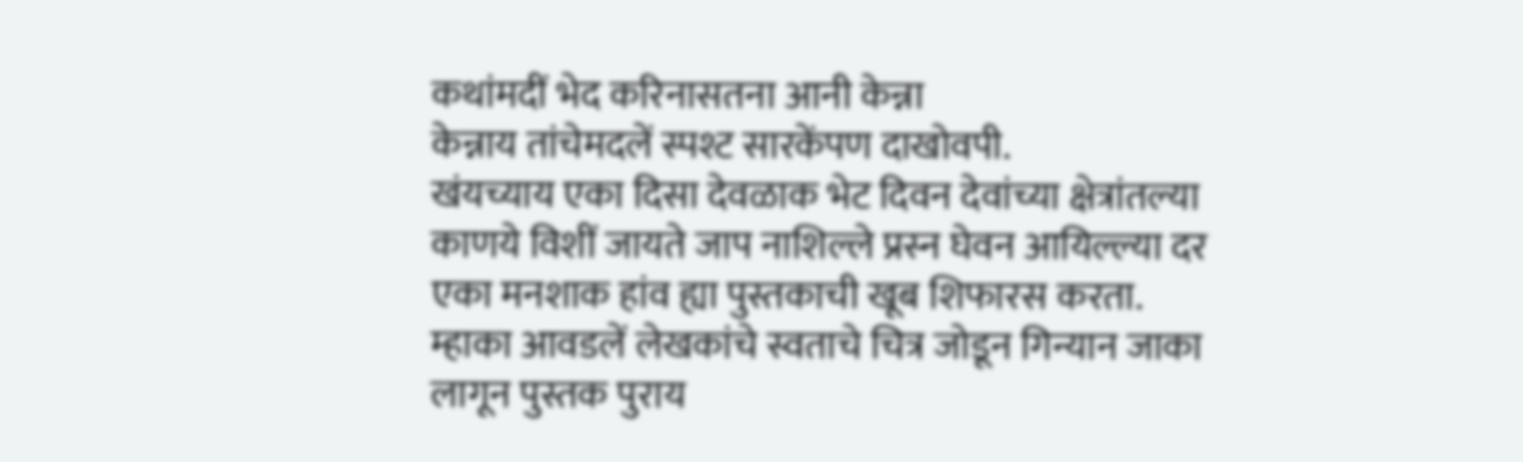कथांमदीं भेद करिनासतना आनी केन्ना
केन्नाय तांचेमदलें स्पश्ट सारकेंपण दाखोवपी.
खंयच्याय एका दिसा देवळाक भेट दिवन देवांच्या क्षेत्रांतल्या
काणये विशीं जायते जाप नाशिल्ले प्रस्न घेवन आयिल्ल्या दर
एका मनशाक हांव ह्या पुस्तकाची खूब शिफारस करता.
म्हाका आवडलें लेखकांचे स्वताचे चित्र जोडून गिन्यान जाका
लागून पुस्तक पुराय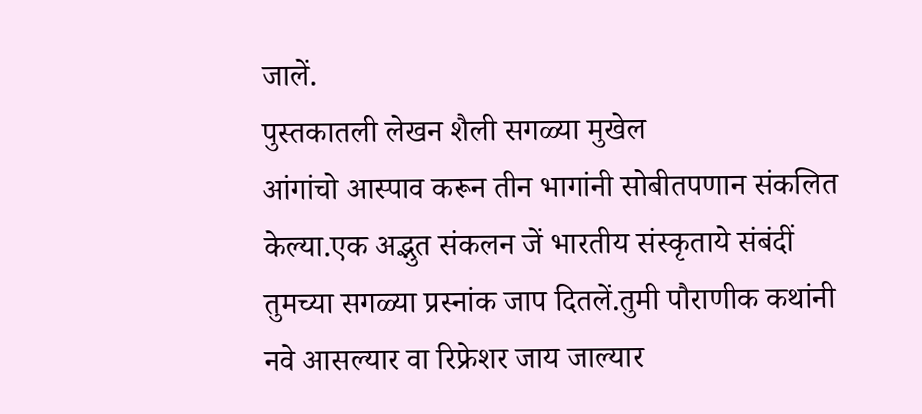जालें.
पुस्तकातली लेखन शैली सगळ्या मुखेल
आंगांचो आस्पाव करून तीन भागांनी सोबीतपणान संकलित
केल्या.एक अद्भुत संकलन जें भारतीय संस्कृताये संबंदीं
तुमच्या सगळ्या प्रस्नांक जाप दितलें.तुमी पौराणीक कथांनी
नवे आसल्यार वा रिफ्रेशर जाय जाल्यार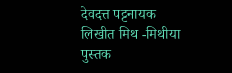देवदत्त पट्टनायक
लिखीत मिथ -मिथीया पुस्तक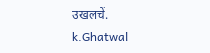उखलचें.
k.Ghatwal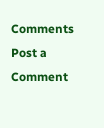Comments
Post a Comment